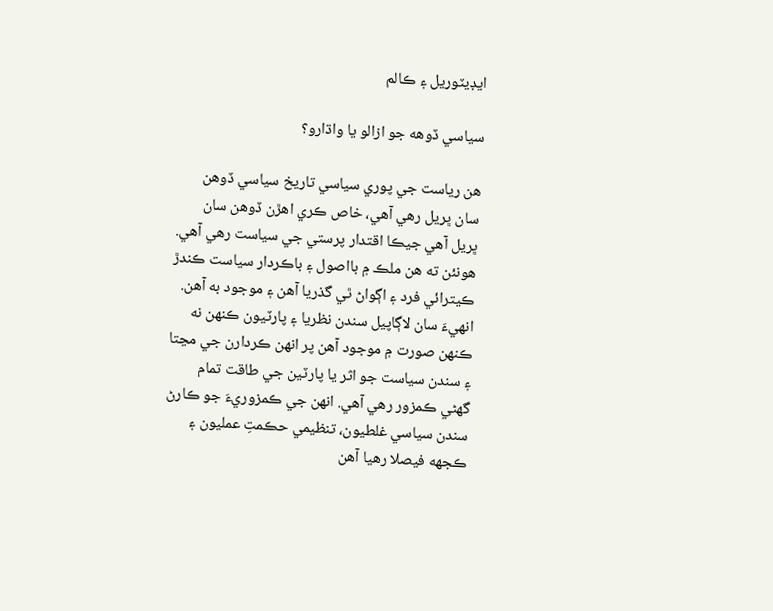ايڊيٽوريل ۽ ڪالم

سياسي ڏوهه جو ازالو يا واڌارو؟

هن رياست جي پوري سياسي تاريخ سياسي ڏوهن سان ڀريل رهي آهي، خاص ڪري اهڙن ڏوهن سان ڀريل آهي جيڪا اقتدار پرستي جي سياست رهي آهي. هونئن ته هن ملڪ ۾ بااصول ۽ باڪردار سياست ڪندڙ ڪيترائي فرد ۽ اڳواڻ ٿي گذريا آهن ۽ موجود به آهن. انهيءَ سان لاڳاپيل سندن نظريا ۽ پارٽيون ڪنهن نه ڪنهن صورت ۾ موجود آهن پر انهن ڪردارن جي مڃتا ۽ سندن سياست جو اثر يا پارٽين جي طاقت تمام گھڻي ڪمزور رهي آهي. انهن جي ڪمزوريءَ جو ڪارڻ سندن سياسي غلطيون، تنظيمي حڪمتِ عمليون ۽ ڪجھه فيصلا رهيا آهن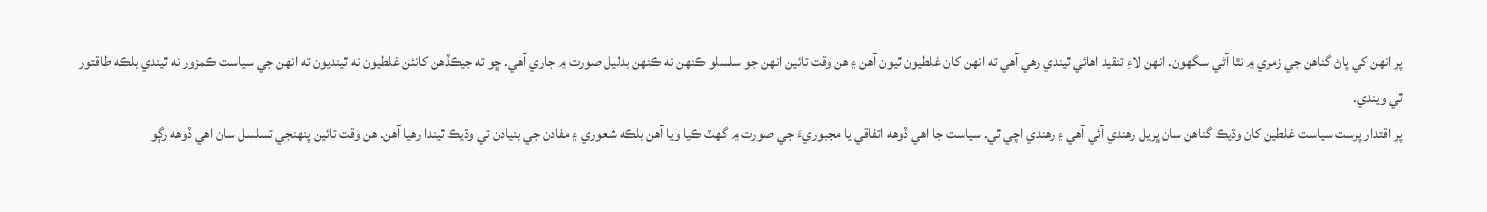پر انهن کي پاڻ گناهن جي زمري ۾ نٿا آڻي سگهون. انهن لاءِ تنقيد اهائي ٿيندي رهي آهي ته انهن کان غلطيون ٿيون آهن ۽ هن وقت تائين انهن جو سلسلو ڪنهن نه ڪنهن بدليل صورت ۾ جاري آهي. ڇو ته جيڪڏهن کانئن غلطيون نه ٿينديون ته انهن جي سياست ڪمزور نه ٿيندي بلڪه طاقتور ٿي ويندي.
پر اقتدار پرست سياست غلطين کان وڌيڪ گناهن سان ڀريل رهندي آئي آهي ۽ رهندي اچي ٿي. سياست جا اهي ڏوهه اتفاقي يا مجبوريءَ جي صورت ۾ گھٽ ڪيا ويا آهن بلڪه شعوري ۽ مفادن جي بنيادن تي وڌيڪ ٿيندا رهيا آهن. هن وقت تائين پنهنجي تسلسل سان اهي ڏوهه رڳو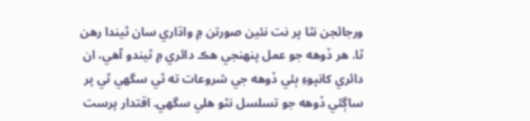ورجائجن نٿا پر نت نئين صورتن ۾ واڌاري سان ٿيندا رهن ٿا. هر ڏوهه جو عمل پنهنجي هڪ دائري ۾ ٿيندو آهي، ان دائري کانپوءِ ٻئي ڏوهه جي شروعات ته ٿي سگھي ٿي پر ساڳئي ڏوهه جو تسلسل نٿو هلي سگھي. اقتدار پرست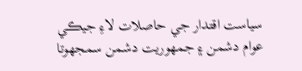سياست اقتدار جي حاصلات لاءِ جيڪي عوام دشمن ۽ جمهوريت دشمن سمجهوتا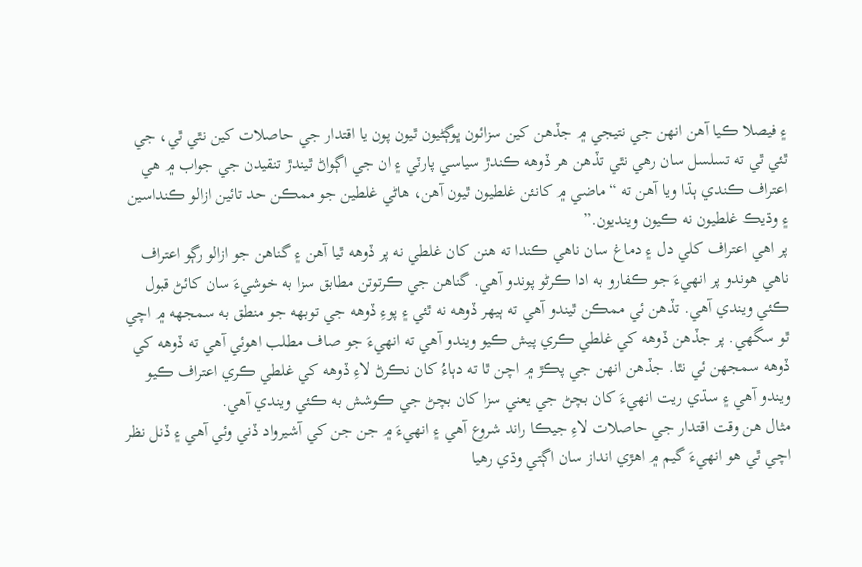۽ فيصلا ڪيا آهن انهن جي نتيجي ۾ جڏهن کين سزائون ڀوڳڻيون ٿيون پون يا اقتدار جي حاصلات کين نٿي ٿي، جي ٿئي ٿي ته تسلسل سان رهي نٿي تڏهن هر ڏوهه ڪندڙ سياسي پارٽي ۽ ان جي اڳواڻ ٿيندڙ تنقيدن جي جواب ۾ هي اعتراف ڪندي ٻڌا ويا آهن ته “ماضي ۾ کانئن غلطيون ٿيون آهن، هاڻي غلطين جو ممڪن حد تائين ازالو ڪنداسين ۽ وڌيڪ غلطيون نه ڪيون وينديون.”
پر اهي اعتراف کلي دل ۽ دماغ سان ناهي ڪندا ته هنن کان غلطي نه پر ڏوهه ٿيا آهن ۽ گناهن جو ازالو رڳو اعتراف ناهي هوندو پر انهيءَ جو ڪفارو به ادا ڪرڻو پوندو آهي. گناهن جي ڪرتوتن مطابق سزا به خوشيءَ سان کائڻ قبول ڪئي ويندي آهي. تڏهن ئي ممڪن ٿيندو آهي ته ٻيهر ڏوهه نه ٿئي ۽ پوءِ ڏوهه جي توبھه جو منطق به سمجھه ۾ اچي ٿو سگھي. پر جڏهن ڏوهه کي غلطي ڪري پيش ڪيو ويندو آهي ته انهيءَ جو صاف مطلب اهوئي آهي ته ڏوهه کي ڏوهه سمجھن ئي نٿا. جڏهن انهن جي پڪڙ ۾ اچن ٿا ته دٻاءُ کان نڪرڻ لاءِ ڏوهه کي غلطي ڪري اعتراف ڪيو ويندو آهي ۽ سڌي ريت انهيءَ کان بچڻ جي يعني سزا کان بچڻ جي ڪوشش به ڪئي ويندي آهي.
مثال هن وقت اقتدار جي حاصلات لاءِ جيڪا راند شروع آهي ۽ انهيءَ ۾ جن جن کي آشيرواد ڏني وئي آهي ۽ ڏنل نظر اچي ٿي هو انهيءَ گيم ۾ اهڙي انداز سان اڳتي وڌي رهيا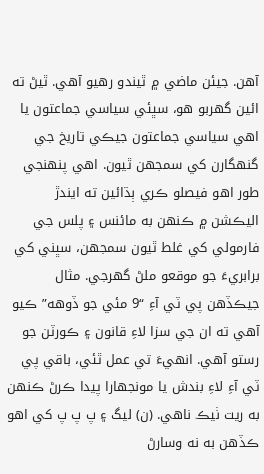آهن. جيئن ماضي ۾ ٿيندو رهيو آهي. ٿيڻ ته ائين گھربو هو، سڀئي سياسي جماعتون يا اهي سياسي جماعتون جيڪي تاريخ جي گنهگارن کي سمجھن ٿيون. اهي پنهنجي طور اهو فيصلو ڪري ٻڌائين ته ايندڙ اليڪشن ۾ ڪنهن به مائنس ۽ پلس جي فارمولي کي غلط ٿيون سمجھن، سڀني کي برابريءَ جو موقعو ملڻ گھرجي. مثال جيڪڏهن پي ٽي آءِ “9 مئي جو ڏوهه” ڪيو آهي ته ان جي سزا لاءِ قانون ۽ ڪورٽن جو رستو آهي. انهيءَ تي عمل ٿئي، باقي پي ٽي آءِ لاءِ بندش يا مونجھارا پيدا ڪرڻ ڪنهن به ريت ٺيڪ ناهي. (ن) ليگ ۽ پ پ پ کي اهو ڪڏهن به نه وسارڻ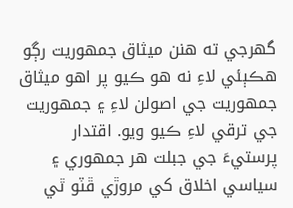گھرجي ته هنن ميثاق جمهوريت رڳو هڪٻئي لاءِ نه هو ڪيو پر اهو ميثاق جمهوريت جي اصولن لاءِ ۽ جمهوريت جي ترقي لاءِ ڪيو ويو. اقتدار پرستيءَ جي جبلت هر جمهوري ۽ سياسي اخلاق کي مروڙي ڦٽو ٿي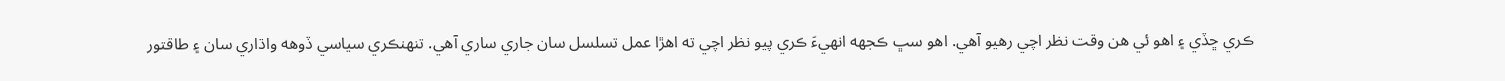ڪري ڇڏي ۽ اهو ئي هن وقت نظر اچي رهيو آهي. اهو سڀ ڪجھه انهيءَ ڪري پيو نظر اچي ته اهڙا عمل تسلسل سان جاري ساري آهي. تنهنڪري سياسي ڏوهه واڌاري سان ۽ طاقتور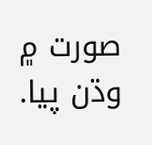صورت ۾ وڌن پيا.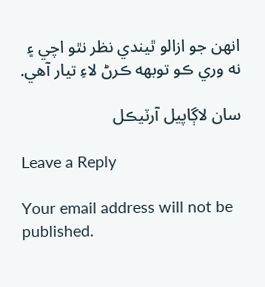انهن جو ازالو ٿيندي نظر نٿو اچي ۽ نه وري ڪو توبھه ڪرڻ لاءِ تيار آهي.

سان لاڳاپيل آرٽيڪل

Leave a Reply

Your email address will not be published.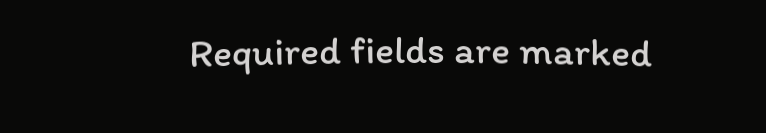Required fields are marked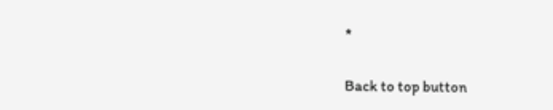*

Back to top button